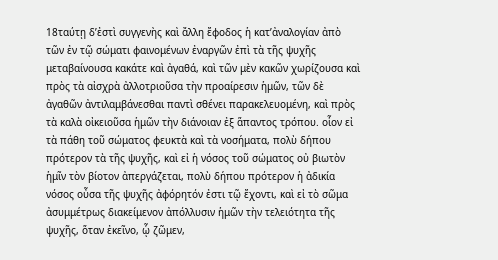18ταύτῃ δ’ἐστὶ συγγενὴς καὶ ἄλλη ἔφοδος ἡ κατ’ἀναλογίαν ἀπὸ τῶν ἐν τῷ σώματι φαινομένων ἐναργῶν ἐπὶ τὰ τῆς ψυχῆς μεταβαίνουσα κακάτε καὶ ἀγαθά, καὶ τῶν μὲν κακῶν χωρίζουσα καὶ πρὸς τὰ αἰσχρὰ ἀλλοτριοῦσα τὴν προαίρεσιν ἡμῶν, τῶν δὲ ἀγαθῶν ἀντιλαμβάνεσθαι παντὶ σθένει παρακελευομένη, καὶ πρὸς τὰ καλὰ οἰκειοῦσα ἡμῶν τὴν διάνοιαν ἐξ ἅπαντος τρόπου. οἷον εἰ τὰ πάθη τοῦ σώματος φευκτὰ καὶ τὰ νοσήματα, πολὺ δήπου πρότερον τὰ τῆς ψυχῆς, καὶ εἰ ἡ νόσος τοῦ σώματος οὐ βιωτὸν ἡμῖν τὸν βίοτον ἀπεργάζεται, πολὺ δήπου πρότερον ἡ ἀδικία νόσος οὖσα τῆς ψυχῆς ἀφόρητόν ἐστι τῷ ἔχοντι, καὶ εἰ τὸ σῶμα ἀσυμμέτρως διακείμενον ἀπόλλυσιν ἡμῶν τὴν τελειότητα τῆς ψυχῆς, ὅταν ἐκεῖνο, ᾧ ζῶμεν,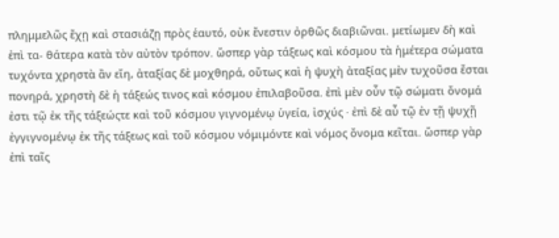πλημμελῶς ἔχῃ καὶ στασιάζῃ πρὸς ἑαυτό, οὐκ ἔνεστιν ὀρθῶς διαβιῶναι. μετίωμεν δὴ καὶ ἐπὶ τα- θάτερα κατὰ τὸν αὐτὸν τρόπον. ὥσπερ γὰρ τάξεως καὶ κόσμου τὰ ἡμέτερα σώματα τυχόντα χρηστὰ ἂν εἴη, ἀταξίας δὲ μοχθηρά, οὕτως καὶ ἡ ψυχὴ ἀταξίας μὲν τυχοῦσα ἔσται πονηρά, χρηστὴ δὲ ἡ τάξεώς τινος καὶ κόσμου ἐπιλαβοῦσα. ἐπὶ μὲν οὖν τῷ σώματι ὄνομά ἐστι τῷ ἐκ τῆς τάξεώςτε καὶ τοῦ κόσμου γιγνομένῳ ὑγεία, ἰσχύς · ἐπὶ δὲ αὖ τῷ ἐν τῇ ψυχῇ ἐγγιγνομένῳ ἐκ τῆς τάξεως καὶ τοῦ κόσμου νόμιμόντε καὶ νόμος ὄνομα κεῖται. ὥσπερ γὰρ ἐπὶ ταῖς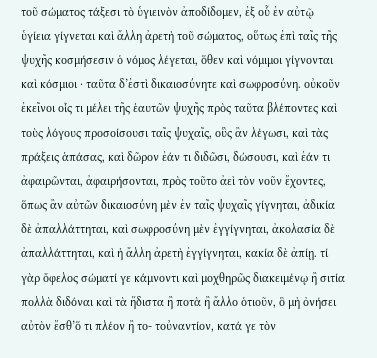τοῦ σώματος τάξεσι τὸ ὑγιεινὸν ἀποδίδομεν, ἐξ οὗ ἐν αὐτῷ ὑγίεια γίγνεται καὶ ἄλλη ἀρετὴ τοῦ σώματος, οὕτως ἐπὶ ταῖς τῆς ψυχῆς κοσμήσεσιν ὁ νόμος λέγεται, ὅθεν καὶ νόμιμοι γίγνονται καὶ κόσμιοι · ταῦτα δ’ἐστὶ δικαιοσύνητε καὶ σωφροσύνη. οὐκοῦν ἐκεῖνοι οἷς τι μέλει τῆς ἑαυτῶν ψυχῆς πρὸς ταῦτα βλέποντες καὶ τοὺς λόγους προσοίσουσι ταῖς ψυχαῖς, οὓς ἂν λέγωσι, καὶ τὰς πράξεις ἁπάσας, καὶ δῶρον ἐάν τι διδῶσι, δώσουσι, καὶ ἐάν τι ἀφαιρῶνται, ἀφαιρήσονται, πρὸς τοῦτο ἀεὶ τὸν νοῦν ἔχοντες, ὅπως ἂν αὐτῶν δικαιοσύνη μὲν ἐν ταῖς ψυχαῖς γίγνηται, ἀδικία δὲ ἀπαλλάττηται, καὶ σωφροσύνη μὲν ἐγγίγνηται, ἀκολασία δὲ ἀπαλλάττηται, καὶ ἡ ἄλλη ἀρετὴ ἐγγίγνηται, κακία δὲ ἀπίῃ. τί γὰρ ὄφελος σώματί γε κάμνοντι καὶ μοχθηρῶς διακειμένῳ ἢ σιτία πολλὰ διδόναι καὶ τὰ ἥδιστα ἢ ποτὰ ἢ ἄλλο ὁτιοῦν, ὃ μὴ ὀνήσει αὐτὸν ἔσθ’ὅ τι πλέον ἢ το- τοὐναντίον, κατά γε τὸν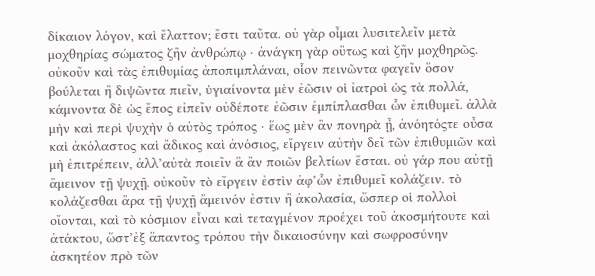δίκαιον λόγον, καὶ ἔλαττον; ἔστι ταῦτα. οὐ γὰρ οἶμαι λυσιτελεῖν μετὰ μοχθηρίας σώματος ζῆν ἀνθρώπῳ · ἀνάγκη γὰρ οὕτως καὶ ζῆν μοχθηρῶς. οὐκοῦν καὶ τὰς ἐπιθυμίας ἀποπιμπλάναι, οἷον πεινῶντα φαγεῖν ὅσον βούλεται ἢ διψῶντα πιεῖν, ὑγιαίνοντα μὲν ἐῶσιν οἱ ἰατροὶ ὡς τὰ πολλά, κάμνοντα δὲ ὡς ἔπος εἰπεῖν οὐδέποτε ἐῶσιν ἐμπίπλασθαι ὧν ἐπιθυμεῖ. ἀλλὰ μὴν καὶ περὶ ψυχὴν ὁ αὐτὸς τρόπος · ἕως μὲν ἂν πονηρὰ ᾖ, ἀνόητόςτε οὖσα καὶ ἀκόλαστος καὶ ἄδικος καὶ ἀνόσιος, εἴργειν αὐτὴν δεῖ τῶν ἐπιθυμιῶν καὶ μὴ ἐπιτρέπειν, ἀλλ’αὐτὰ ποιεῖν ἃ ἂν ποιῶν βελτίων ἔσται. οὐ γάρ που αὐτῇ ἄμεινον τῇ ψυχῇ. οὐκοῦν τὸ εἴργειν ἐστὶν ἀφ’ὧν ἐπιθυμεῖ κολάζειν. τὸ κολάζεσθαι ἄρα τῇ ψυχῇ ἄμεινόν ἐστιν ἢ ἀκολασία, ὥσπερ οἱ πολλοὶ οἴονται, καὶ τὸ κόσμιον εἶναι καὶ τεταγμένον προέχει τοῦ ἀκοσμήτουτε καὶ ἀτάκτου, ὥστ’ἐξ ἅπαντος τρόπου τὴν δικαιοσύνην καὶ σωφροσύνην ἀσκητέον πρὸ τῶν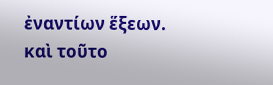ἐναντίων ἕξεων. καὶ τοῦτο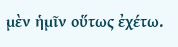μὲν ἡμῖν οὕτως ἐχέτω.